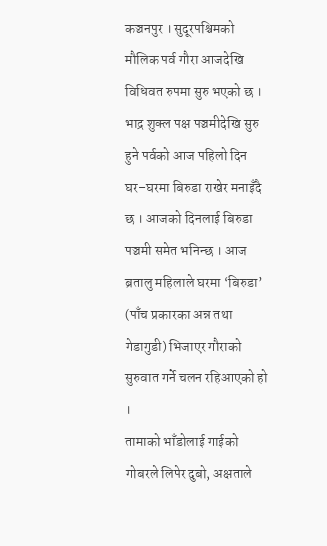कञ्चनपुर । सुदूरपश्चिमको मौलिक पर्व गौरा आजदेखि विधिवत रुपमा सुरु भएको छ । भाद्र शुक्ल पक्ष पञ्चमीदेखि सुरु हुने पर्वको आज पहिलो दिन घर–घरमा बिरुडा राखेर मनाइँदै छ । आजको दिनलाई बिरुडा पञ्चमी समेत भनिन्छ । आज ब्रतालु महिलाले घरमा ‘बिरुडा’ (पाँच प्रकारका अन्न तथा गेडागुडी) भिजाएर गौराको सुरुवात गर्ने चलन रहिआएको हो ।
तामाको भाँडोलाई गाईको गोबरले लिपेर दुबो, अक्षताले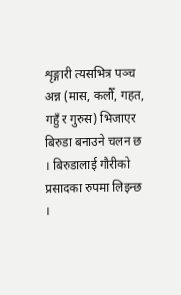शृङ्गारी त्यसभित्र पञ्च अन्न (मास, कलौँ, गहत, गहुँ र गुरुस) भिजाएर बिरुडा बनाउने चलन छ । बिरुडालाई गौरीको प्रसादका रुपमा लिइन्छ ।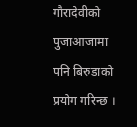गौरादेवीको पुजाआजामा पनि बिरुडाको प्रयोग गरिन्छ ।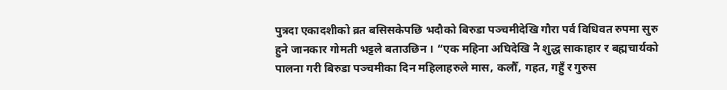पुत्रदा एकादशीको व्रत बसिसकेपछि भदौको बिरुडा पञ्चमीदेखि गौरा पर्व विधिवत रुपमा सुरु हुने जानकार गोमती भट्टले बताउछिन । “एक महिना अघिदेखि नै शुद्ध साकाहार र बह्मचार्यको पालना गरी बिरुडा पञ्चमीका दिन महिलाहरुले मास, कलौँ, गहत, गहुँ र गुरुस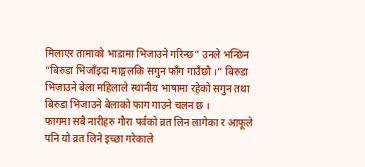मिलाएर तामाको भाडामा भिजाउने गरिन्छ” उनले भन्छिन “बिरुडा भिजाँइदा माङ्गलकि सगुन फाँग गाउँछौ ।” बिरुडा भिजाउने बेला महिलाले स्थानीय भाषामा रहेको सगुन तथा बिरुडा भिजाउने बेलाको फाग गाउने चलन छ ।
फागमा सबै नारीहरु गौरा पर्वको व्रत लिन लागेका र आफूले पनि यो व्रत लिने इच्छा गरेकाले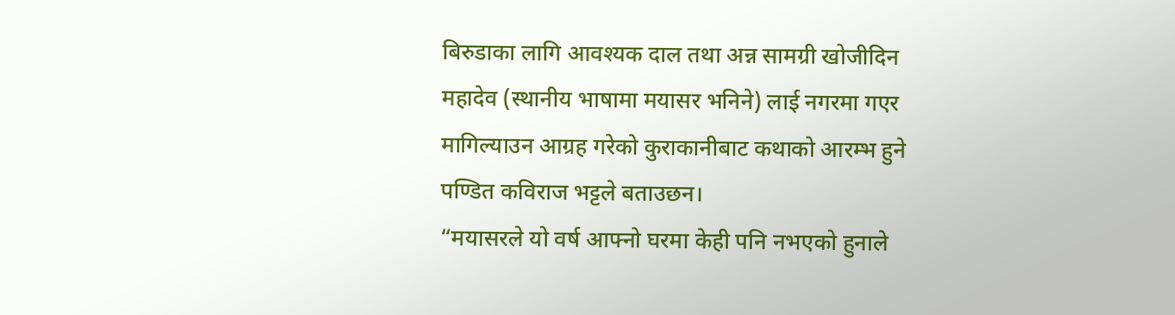बिरुडाका लागि आवश्यक दाल तथा अन्न सामग्री खोजीदिन महादेव (स्थानीय भाषामा मयासर भनिने) लाई नगरमा गएर मागिल्याउन आग्रह गरेको कुराकानीबाट कथाको आरम्भ हुने पण्डित कविराज भट्टले बताउछन।
“मयासरले यो वर्ष आफ्नो घरमा केही पनि नभएको हुनाले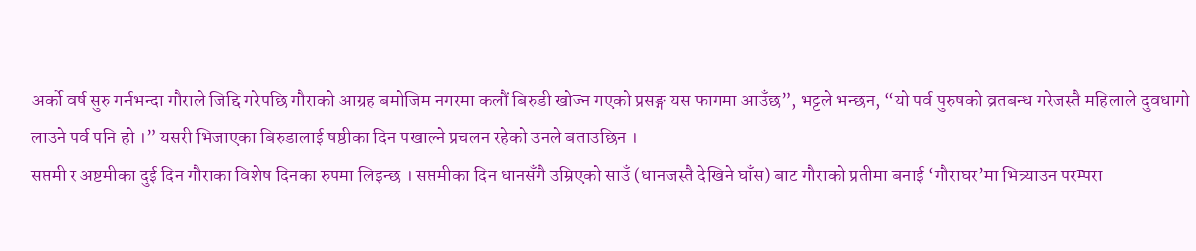अर्को वर्ष सुरु गर्नभन्दा गौराले जिद्दि गरेपछि गौराको आग्रह बमोजिम नगरमा कलौं बिरुडी खोज्न गएको प्रसङ्ग यस फागमा आउँछ”, भट्टले भन्छन, “यो पर्व पुरुषको व्रतबन्ध गरेजस्तै महिलाले दुवधागो लाउने पर्व पनि हो ।” यसरी भिजाएका बिरुडालाई षष्ठीका दिन पखाल्ने प्रचलन रहेको उनले बताउछिन ।
सप्तमी र अष्टमीका दुई दिन गौराका विशेष दिनका रुपमा लिइन्छ । सप्तमीका दिन धानसँगै उम्रिएको साउँ (धानजस्तै देखिने घाँस) बाट गौराको प्रतीमा बनाई ‘गौराघर’मा भित्र्याउन परम्परा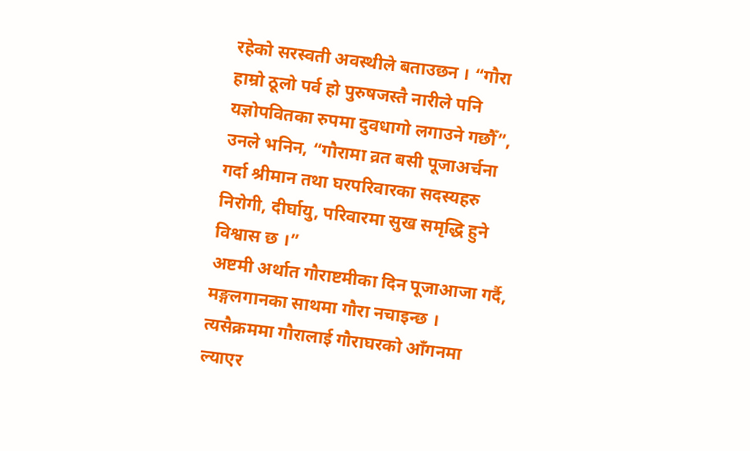रहेको सरस्वती अवस्थीले बताउछन । “गौरा हाम्रो ठूलो पर्व हो पुरुषजस्तै नारीले पनि यज्ञोपवितका रुपमा दुवधागो लगाउने गछौँ”, उनले भनिन, “गौरामा व्रत बसी पूजाअर्चना गर्दा श्रीमान तथा घरपरिवारका सदस्यहरु निरोगी, दीर्घायु, परिवारमा सुख समृद्धि हुने विश्वास छ ।”
अष्टमी अर्थात गौराष्टमीका दिन पूजाआजा गर्दै, मङ्गलगानका साथमा गौरा नचाइन्छ । त्यसैक्रममा गौरालाई गौराघरको आँगनमा ल्याएर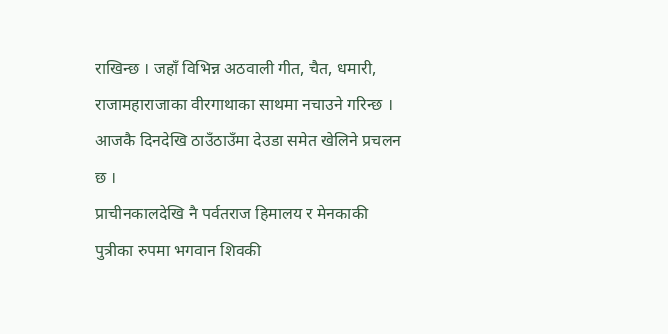राखिन्छ । जहाँ विभिन्न अठवाली गीत, चैत, धमारी, राजामहाराजाका वीरगाथाका साथमा नचाउने गरिन्छ । आजकै दिनदेखि ठाउँठाउँमा देउडा समेत खेलिने प्रचलन छ ।
प्राचीनकालदेखि नै पर्वतराज हिमालय र मेनकाकी पुत्रीका रुपमा भगवान शिवकी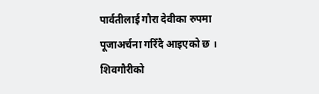पार्वतीलाई गौरा देवीका रुपमा पूजाअर्चना गरिँदै आइएको छ । शिवगौरीको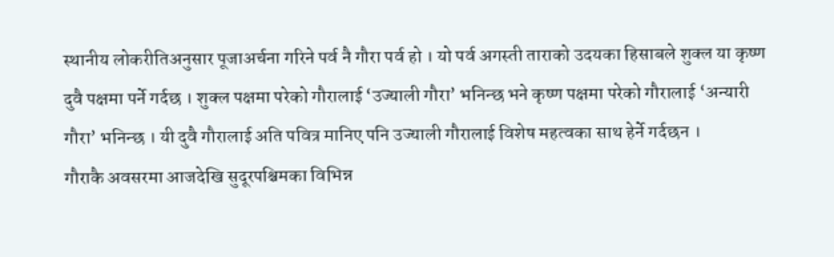स्थानीय लोकरीतिअनुसार पूजाअर्चना गरिने पर्व नै गौरा पर्व हो । यो पर्व अगस्ती ताराको उदयका हिसाबले शुक्ल या कृष्ण दुवै पक्षमा पर्ने गर्दछ । शुक्ल पक्षमा परेको गौरालाई ‘उज्याली गौरा’ भनिन्छ भने कृष्ण पक्षमा परेको गौरालाई ‘अन्यारी गौरा’ भनिन्छ । यी दुवै गौरालाई अति पवित्र मानिए पनि उज्याली गौरालाई विशेष महत्वका साथ हेर्ने गर्दछन ।
गौराकै अवसरमा आजदेखि सुदूरपश्चिमका विभिन्न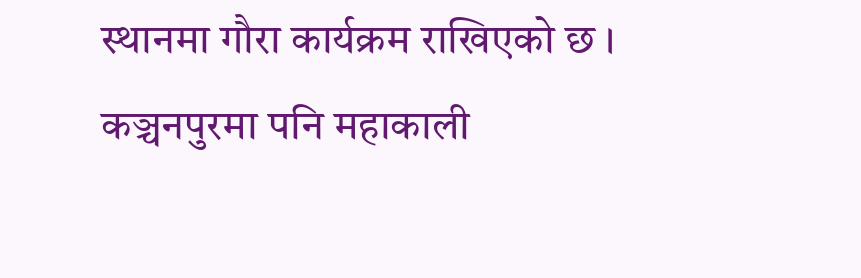स्थानमा गौरा कार्यक्रम राखिएको छ । कञ्चनपुरमा पनि महाकाली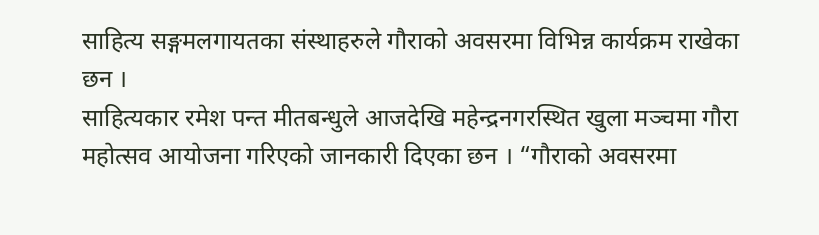साहित्य सङ्गमलगायतका संस्थाहरुले गौराको अवसरमा विभिन्न कार्यक्रम राखेका छन ।
साहित्यकार रमेश पन्त मीतबन्धुले आजदेखि महेन्द्रनगरस्थित खुला मञ्चमा गौरा महोत्सव आयोजना गरिएको जानकारी दिएका छन । “गौराको अवसरमा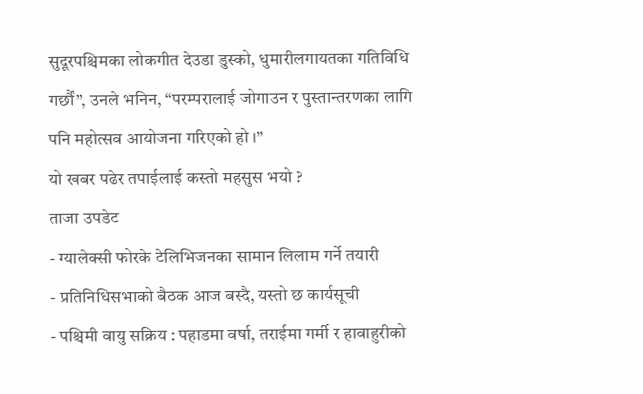सुदूरपश्चिमका लोकगीत देउडा डुस्को, धुमारीलगायतका गतिविधि गर्छौं”, उनले भनिन, “परम्परालाई जोगाउन र पुस्तान्तरणका लागि पनि महोत्सव आयोजना गरिएको हो ।”
यो खबर पढेर तपाईलाई कस्तो महसुस भयो ?
ताजा उपडेट
- ग्यालेक्सी फोरके टेलिभिजनका सामान लिलाम गर्ने तयारी
- प्रतिनिधिसभाको बैठक आज बस्दै, यस्तो छ कार्यसूची
- पश्चिमी वायु सक्रिय : पहाडमा वर्षा, तराईमा गर्मी र हावाहुरीको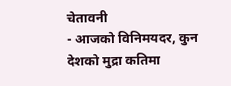चेतावनी
- आजको विनिमयदर, कुन देशको मुद्रा कतिमा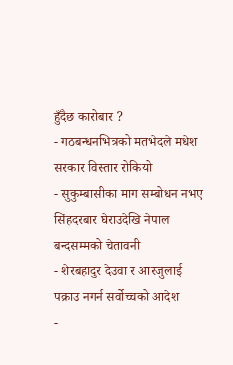हुँदैछ कारोबार ?
- गठबन्धनभित्रको मतभेदले मधेश सरकार विस्तार रोकियो
- सुकुम्बासीका माग सम्बोधन नभए सिंहदरबार घेराउदेखि नेपाल बन्दसम्मको चेतावनी
- शेरबहादुर देउवा र आरजुलाई पक्राउ नगर्न सर्वोच्चको आदेश
-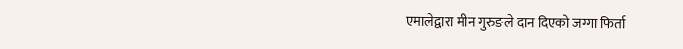एमालेद्वारा मीन गुरुङले दान दिएको जग्गा फिर्ता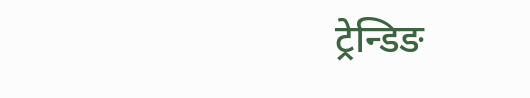ट्रेन्डिङ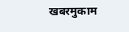खबरमुकाम